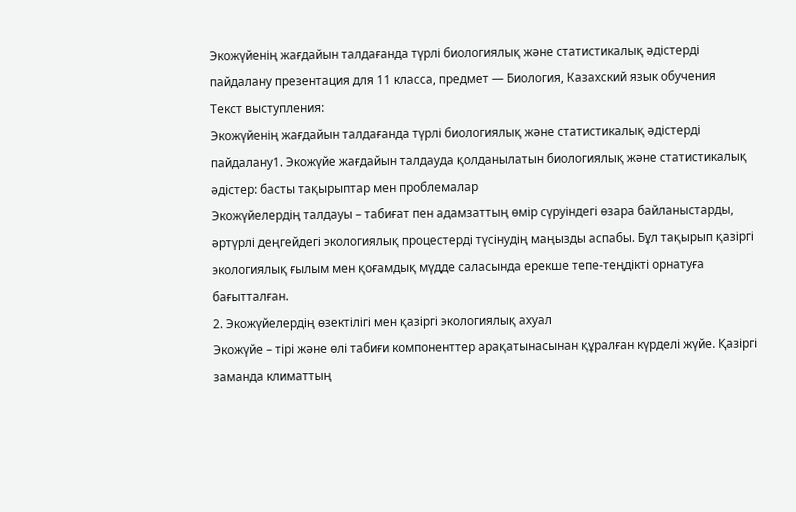Экожүйенің жағдайын талдағанда түрлі биологиялық және статистикалық әдістерді пайдалану презентация для 11 класса, предмет — Биология, Казахский язык обучения
Текст выступления:
Экожүйенің жағдайын талдағанда түрлі биологиялық және статистикалық әдістерді пайдалану1. Экожүйе жағдайын талдауда қолданылатын биологиялық және статистикалық әдістер: басты тақырыптар мен проблемалар
Экожүйелердің талдауы – табиғат пен адамзаттың өмір сүруіндегі өзара байланыстарды, әртүрлі деңгейдегі экологиялық процестерді түсінудің маңызды аспабы. Бұл тақырып қазіргі экологиялық ғылым мен қоғамдық мүдде саласында ерекше тепе-теңдікті орнатуға бағытталған.
2. Экожүйелердің өзектілігі мен қазіргі экологиялық ахуал
Экожүйе – тірі және өлі табиғи компоненттер арақатынасынан құралған күрделі жүйе. Қазіргі заманда климаттың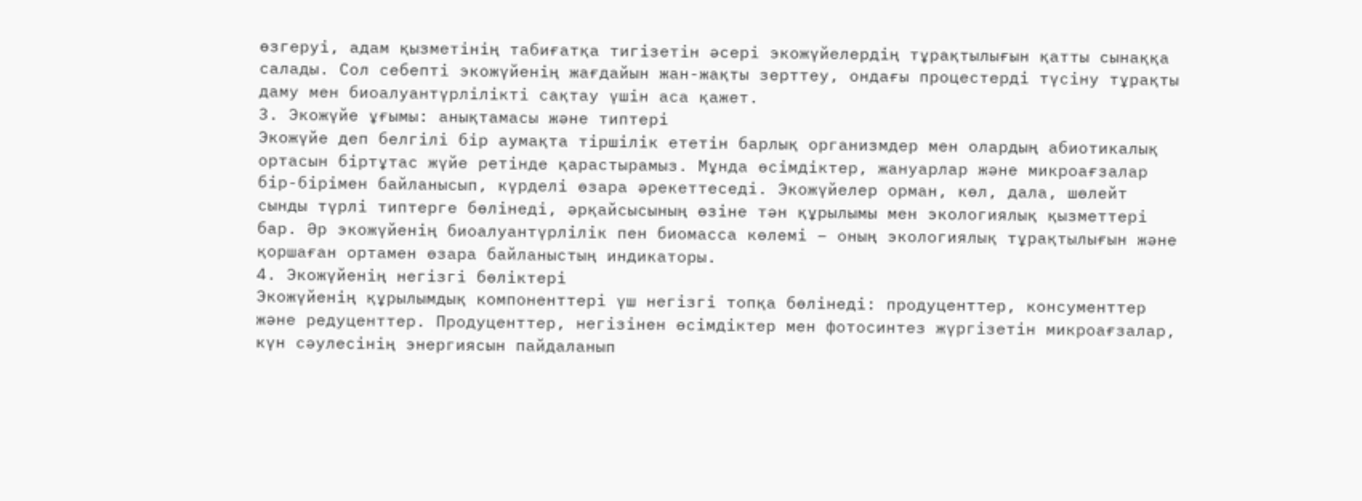өзгеруі, адам қызметінің табиғатқа тигізетін әсері экожүйелердің тұрақтылығын қатты сынаққа салады. Сол себепті экожүйенің жағдайын жан-жақты зерттеу, ондағы процестерді түсіну тұрақты даму мен биоалуантүрлілікті сақтау үшін аса қажет.
3. Экожүйе ұғымы: анықтамасы және типтері
Экожүйе деп белгілі бір аумақта тіршілік ететін барлық организмдер мен олардың абиотикалық ортасын біртұтас жүйе ретінде қарастырамыз. Мұнда өсімдіктер, жануарлар және микроағзалар бір-бірімен байланысып, күрделі өзара әрекеттеседі. Экожүйелер орман, көл, дала, шөлейт сынды түрлі типтерге бөлінеді, әрқайсысының өзіне тән құрылымы мен экологиялық қызметтері бар. Әр экожүйенің биоалуантүрлілік пен биомасса көлемі – оның экологиялық тұрақтылығын және қоршаған ортамен өзара байланыстың индикаторы.
4. Экожүйенің негізгі бөліктері
Экожүйенің құрылымдық компоненттері үш негізгі топқа бөлінеді: продуценттер, консументтер және редуценттер. Продуценттер, негізінен өсімдіктер мен фотосинтез жүргізетін микроағзалар, күн сәулесінің энергиясын пайдаланып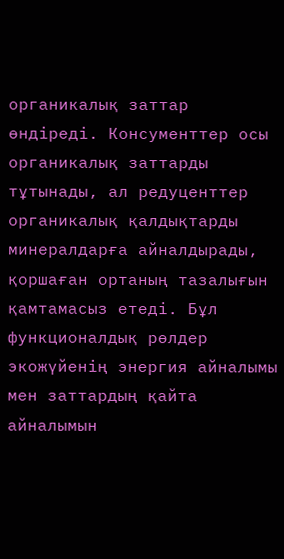органикалық заттар өндіреді. Консументтер осы органикалық заттарды тұтынады, ал редуценттер органикалық қалдықтарды минералдарға айналдырады, қоршаған ортаның тазалығын қамтамасыз етеді. Бұл функционалдық рөлдер экожүйенің энергия айналымы мен заттардың қайта айналымын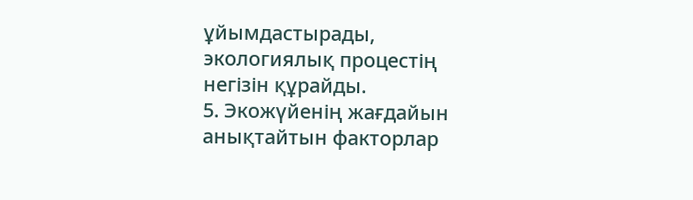ұйымдастырады, экологиялық процестің негізін құрайды.
5. Экожүйенің жағдайын анықтайтын факторлар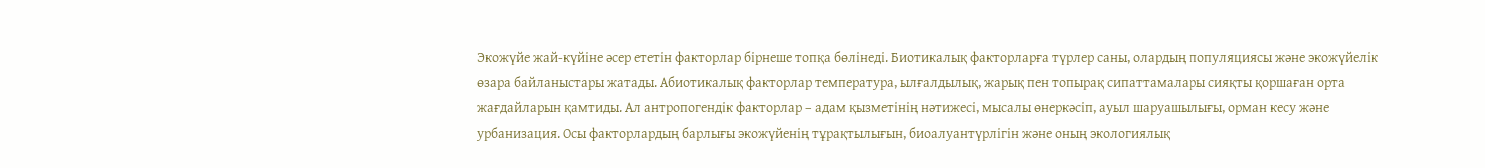Экожүйе жай-күйіне әсер ететін факторлар бірнеше топқа бөлінеді. Биотикалық факторларға түрлер саны, олардың популяциясы және экожүйелік өзара байланыстары жатады. Абиотикалық факторлар температура, ылғалдылық, жарық пен топырақ сипаттамалары сияқты қоршаған орта жағдайларын қамтиды. Ал антропогендік факторлар – адам қызметінің нәтижесі, мысалы өнеркәсіп, ауыл шаруашылығы, орман кесу және урбанизация. Осы факторлардың барлығы экожүйенің тұрақтылығын, биоалуантүрлігін және оның экологиялық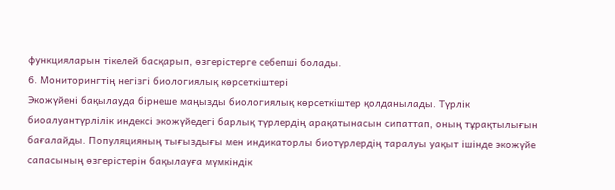функцияларын тікелей басқарып, өзгерістерге себепші болады.
6. Мониторингтің негізгі биологиялық көрсеткіштері
Экожүйені бақылауда бірнеше маңызды биологиялық көрсеткіштер қолданылады. Түрлік биоалуантүрлілік индексі экожүйедегі барлық түрлердің арақатынасын сипаттап, оның тұрақтылығын бағалайды. Популяцияның тығыздығы мен индикаторлы биотүрлердің таралуы уақыт ішінде экожүйе сапасының өзгерістерін бақылауға мүмкіндік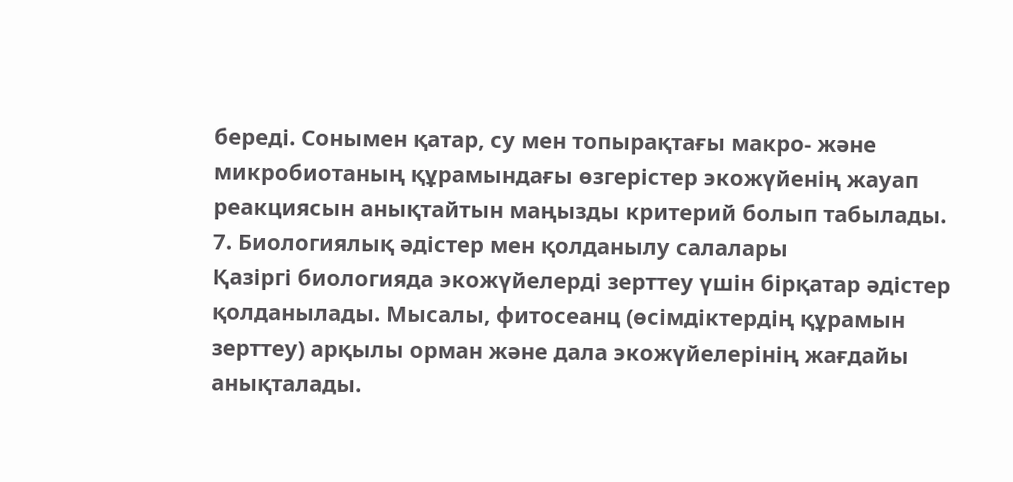береді. Сонымен қатар, су мен топырақтағы макро- және микробиотаның құрамындағы өзгерістер экожүйенің жауап реакциясын анықтайтын маңызды критерий болып табылады.
7. Биологиялық әдістер мен қолданылу салалары
Қазіргі биологияда экожүйелерді зерттеу үшін бірқатар әдістер қолданылады. Мысалы, фитосеанц (өсімдіктердің құрамын зерттеу) арқылы орман және дала экожүйелерінің жағдайы анықталады.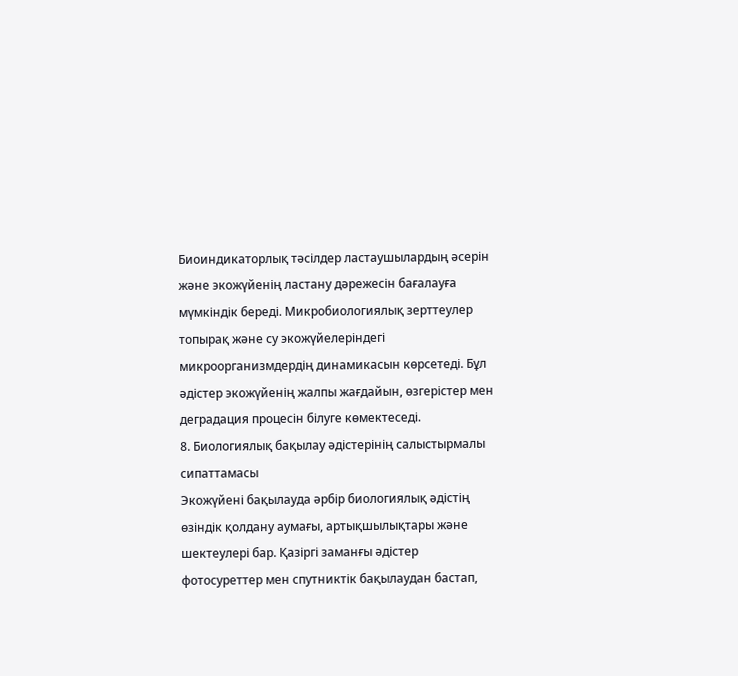Биоиндикаторлық тәсілдер ластаушылардың әсерін және экожүйенің ластану дәрежесін бағалауға мүмкіндік береді. Микробиологиялық зерттеулер топырақ және су экожүйелеріндегі микроорганизмдердің динамикасын көрсетеді. Бұл әдістер экожүйенің жалпы жағдайын, өзгерістер мен деградация процесін білуге көмектеседі.
8. Биологиялық бақылау әдістерінің салыстырмалы сипаттамасы
Экожүйені бақылауда әрбір биологиялық әдістің өзіндік қолдану аумағы, артықшылықтары және шектеулері бар. Қазіргі заманғы әдістер фотосуреттер мен спутниктік бақылаудан бастап,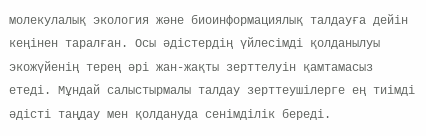молекулалық экология және биоинформациялық талдауға дейін кеңінен таралған. Осы әдістердің үйлесімді қолданылуы экожүйенің терең әрі жан-жақты зерттелуін қамтамасыз етеді. Мұндай салыстырмалы талдау зерттеушілерге ең тиімді әдісті таңдау мен қолдануда сенімділік береді.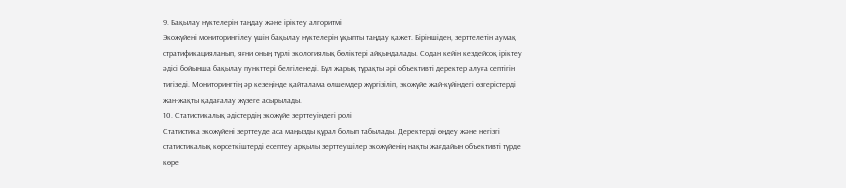9. Бақылау нүктелерін таңдау және іріктеу алгоритмі
Экожүйені мониторингілеу үшін бақылау нүктелерін ұқыпты таңдау қажет. Біріншіден, зерттелетін аумақ стратификацияланып, яғни оның түрлі экологиялық бөліктері айқындалады. Содан кейін кездейсоқ іріктеу әдісі бойынша бақылау пункттері белгіленеді. Бұл жарық тұрақты әрі объективті деректер алуға септігін тигізеді. Мониторингтің әр кезеңінде қайталама өлшемдер жүргізіліп, экожүйе жай-күйіндегі өзгерістерді жан-жақты қадағалау жүзеге асырылады.
10. Статистикалық әдістердің экожүйе зерттеуіндегі ролі
Статистика экожүйені зерттеуде аса маңызды құрал болып табылады. Деректерді өңдеу және негізгі статистикалық көрсеткіштерді есептеу арқылы зерттеушілер экожүйенің нақты жағдайын объективті түрде көре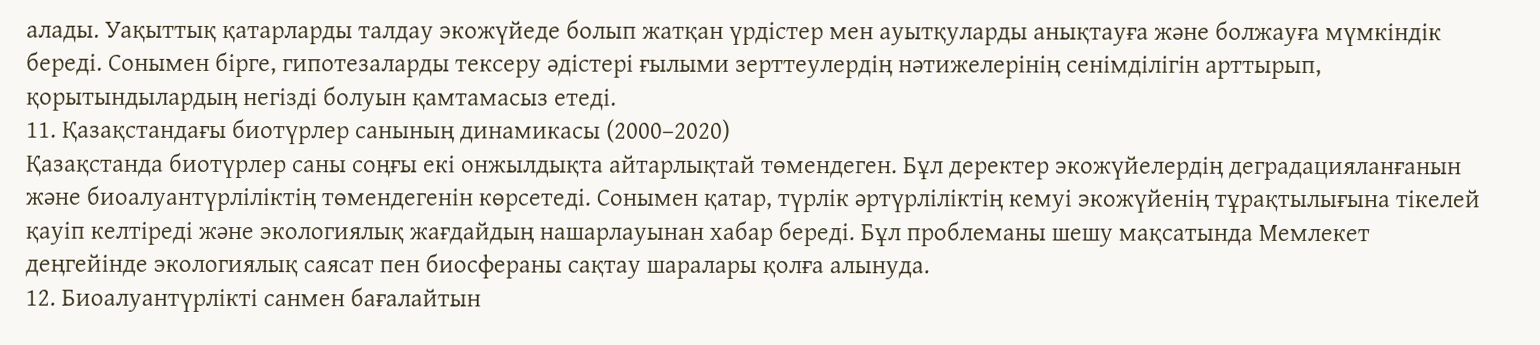алады. Уақыттық қатарларды талдау экожүйеде болып жатқан үрдістер мен ауытқуларды анықтауға және болжауға мүмкіндік береді. Сонымен бірге, гипотезаларды тексеру әдістері ғылыми зерттеулердің нәтижелерінің сенімділігін арттырып, қорытындылардың негізді болуын қамтамасыз етеді.
11. Қазақстандағы биотүрлер санының динамикасы (2000–2020)
Қазақстанда биотүрлер саны соңғы екі онжылдықта айтарлықтай төмендеген. Бұл деректер экожүйелердің деградацияланғанын және биоалуантүрліліктің төмендегенін көрсетеді. Сонымен қатар, түрлік әртүрліліктің кемуі экожүйенің тұрақтылығына тікелей қауіп келтіреді және экологиялық жағдайдың нашарлауынан хабар береді. Бұл проблеманы шешу мақсатында Мемлекет деңгейінде экологиялық саясат пен биосфераны сақтау шаралары қолға алынуда.
12. Биоалуантүрлікті санмен бағалайтын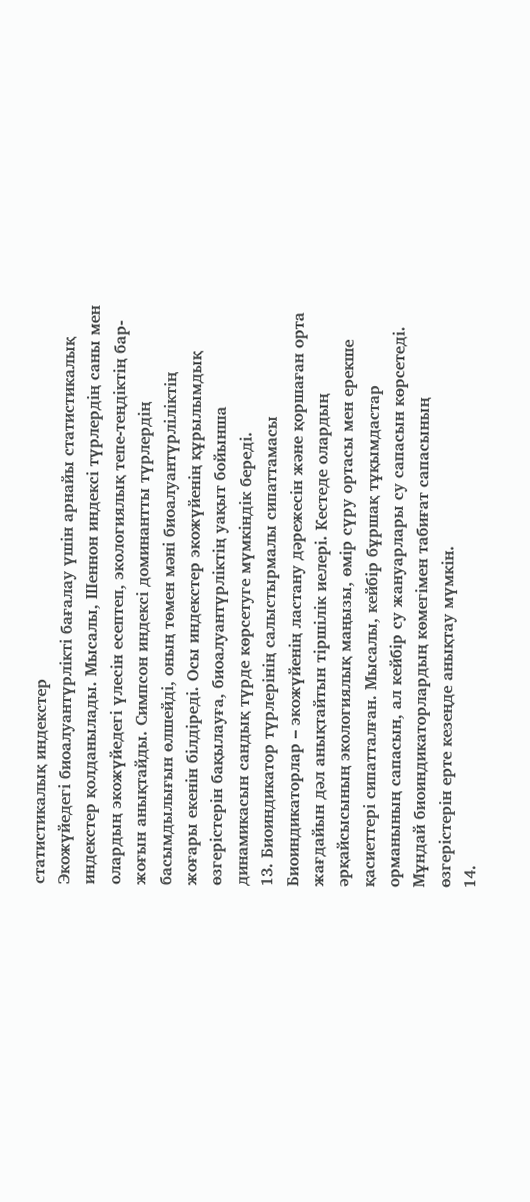статистикалық индекстер
Экожүйедегі биоалуантүрлікті бағалау үшін арнайы статистикалық индекстер қолданылады. Мысалы, Шеннон индексі түрлердің саны мен олардың экожүйедегі үлесін есептеп, экологиялық тепе-теңдіктің бар-жоғын анықтайды. Симпсон индексі доминантты түрлердің басымдылығын өлшейді, оның төмен мәні биоалуантүрліліктің жоғары екенін білдіреді. Осы индекстер экожүйенің құрылымдық өзгерістерін бақылауға, биоалуантүрліктің уақыт бойынша динамикасын сандық түрде көрсетуге мүмкіндік береді.
13. Биоиндикатор түрлерінің салыстырмалы сипаттамасы
Биоиндикаторлар – экожүйенің ластану дәрежесін және қоршаған орта жағдайын дәл анықтайтын тіршілік иелері. Кестеде олардың әрқайсысының экологиялық маңызы, өмір сүру ортасы мен ерекше қасиеттері сипатталған. Мысалы, кейбір бұршақ тұқымдастар орманының сапасын, ал кейбір су жануарлары су сапасын көрсетеді. Мұндай биоиндикаторлардың көмегімен табиғат сапасының өзгерістерін ерте кезеңде анықтау мүмкін.
14.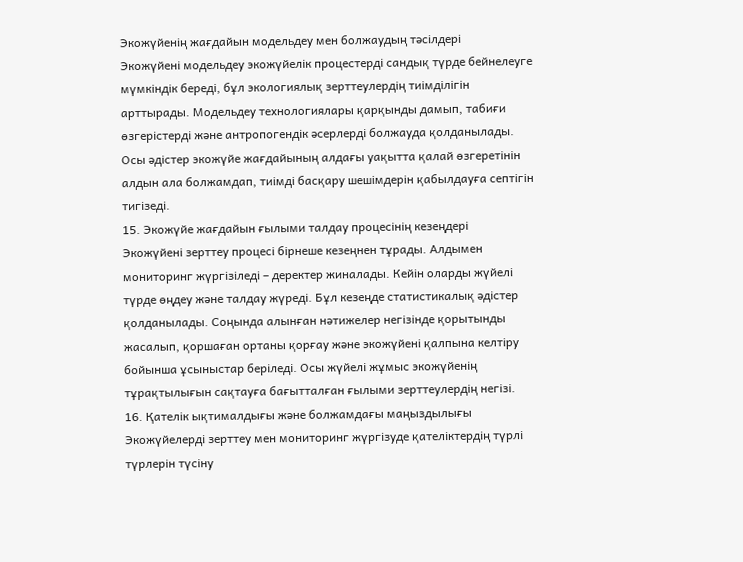Экожүйенің жағдайын модельдеу мен болжаудың тәсілдері
Экожүйені модельдеу экожүйелік процестерді сандық түрде бейнелеуге мүмкіндік береді, бұл экологиялық зерттеулердің тиімділігін арттырады. Модельдеу технологиялары қарқынды дамып, табиғи өзгерістерді және антропогендік әсерлерді болжауда қолданылады. Осы әдістер экожүйе жағдайының алдағы уақытта қалай өзгеретінін алдын ала болжамдап, тиімді басқару шешімдерін қабылдауға септігін тигізеді.
15. Экожүйе жағдайын ғылыми талдау процесінің кезеңдері
Экожүйені зерттеу процесі бірнеше кезеңнен тұрады. Алдымен мониторинг жүргізіледі – деректер жиналады. Кейін оларды жүйелі түрде өңдеу және талдау жүреді. Бұл кезеңде статистикалық әдістер қолданылады. Соңында алынған нәтижелер негізінде қорытынды жасалып, қоршаған ортаны қорғау және экожүйені қалпына келтіру бойынша ұсыныстар беріледі. Осы жүйелі жұмыс экожүйенің тұрақтылығын сақтауға бағытталған ғылыми зерттеулердің негізі.
16. Қателік ықтималдығы және болжамдағы маңыздылығы
Экожүйелерді зерттеу мен мониторинг жүргізуде қателіктердің түрлі түрлерін түсіну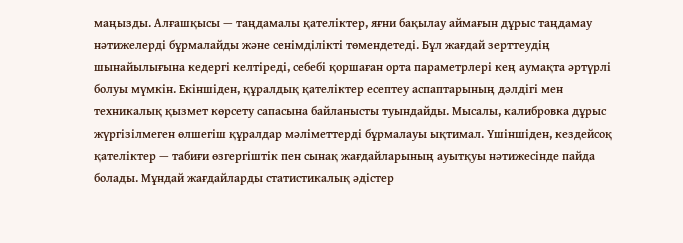маңызды. Алғашқысы — таңдамалы қателіктер, яғни бақылау аймағын дұрыс таңдамау нәтижелерді бұрмалайды және сенімділікті төмендетеді. Бұл жағдай зерттеудің шынайылығына кедергі келтіреді, себебі қоршаған орта параметрлері кең аумақта әртүрлі болуы мүмкін. Екіншіден, құралдық қателіктер есептеу аспаптарының дәлдігі мен техникалық қызмет көрсету сапасына байланысты туындайды. Мысалы, калибровка дұрыс жүргізілмеген өлшегіш құралдар мәліметтерді бұрмалауы ықтимал. Үшіншіден, кездейсоқ қателіктер — табиғи өзгергіштік пен сынақ жағдайларының ауытқуы нәтижесінде пайда болады. Мұндай жағдайларды статистикалық әдістер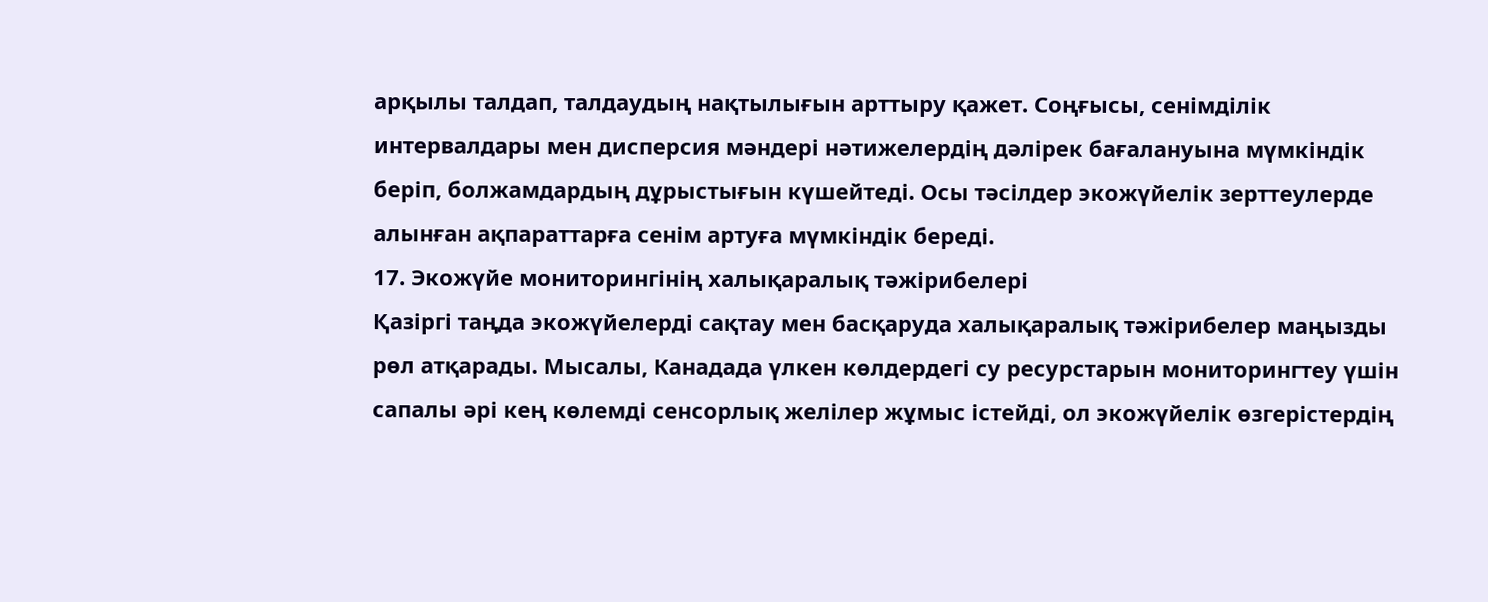арқылы талдап, талдаудың нақтылығын арттыру қажет. Соңғысы, сенімділік интервалдары мен дисперсия мәндері нәтижелердің дәлірек бағалануына мүмкіндік беріп, болжамдардың дұрыстығын күшейтеді. Осы тәсілдер экожүйелік зерттеулерде алынған ақпараттарға сенім артуға мүмкіндік береді.
17. Экожүйе мониторингінің халықаралық тәжірибелері
Қазіргі таңда экожүйелерді сақтау мен басқаруда халықаралық тәжірибелер маңызды рөл атқарады. Мысалы, Канадада үлкен көлдердегі су ресурстарын мониторингтеу үшін сапалы әрі кең көлемді сенсорлық желілер жұмыс істейді, ол экожүйелік өзгерістердің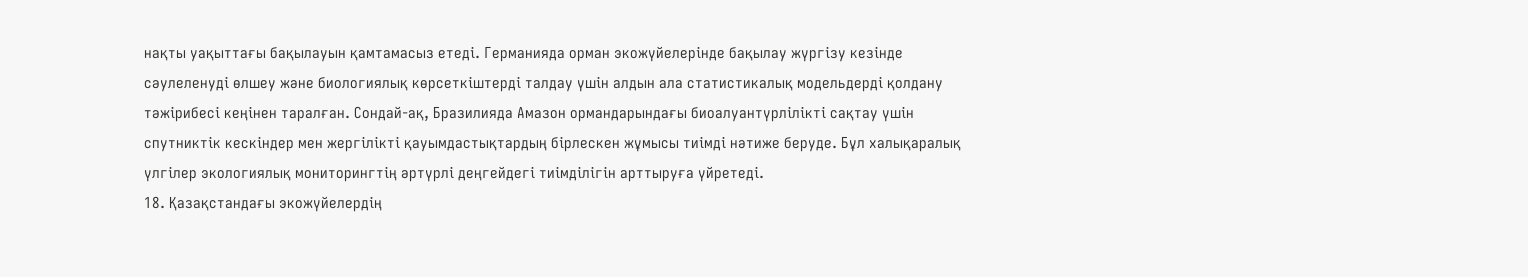нақты уақыттағы бақылауын қамтамасыз етеді. Германияда орман экожүйелерінде бақылау жүргізу кезінде сәулеленуді өлшеу және биологиялық көрсеткіштерді талдау үшін алдын ала статистикалық модельдерді қолдану тәжірибесі кеңінен таралған. Сондай-ақ, Бразилияда Амазон ормандарындағы биоалуантүрлілікті сақтау үшін спутниктік кескіндер мен жергілікті қауымдастықтардың бірлескен жұмысы тиімді нәтиже беруде. Бұл халықаралық үлгілер экологиялық мониторингтің әртүрлі деңгейдегі тиімділігін арттыруға үйретеді.
18. Қазақстандағы экожүйелердің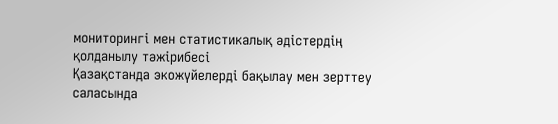мониторингі мен статистикалық әдістердің қолданылу тәжірибесі
Қазақстанда экожүйелерді бақылау мен зерттеу саласында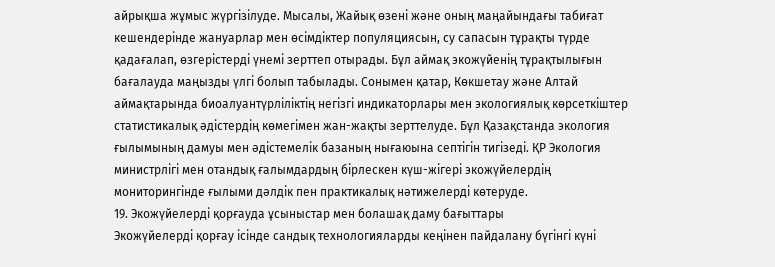айрықша жұмыс жүргізілуде. Мысалы, Жайық өзені және оның маңайындағы табиғат кешендерінде жануарлар мен өсімдіктер популяциясын, су сапасын тұрақты түрде қадағалап, өзгерістерді үнемі зерттеп отырады. Бұл аймақ экожүйенің тұрақтылығын бағалауда маңызды үлгі болып табылады. Сонымен қатар, Көкшетау және Алтай аймақтарында биоалуантүрліліктің негізгі индикаторлары мен экологиялық көрсеткіштер статистикалық әдістердің көмегімен жан-жақты зерттелуде. Бұл Қазақстанда экология ғылымының дамуы мен әдістемелік базаның нығаюына септігін тигізеді. ҚР Экология министрлігі мен отандық ғалымдардың бірлескен күш-жігері экожүйелердің мониторингінде ғылыми дәлдік пен практикалық нәтижелерді көтеруде.
19. Экожүйелерді қорғауда ұсыныстар мен болашақ даму бағыттары
Экожүйелерді қорғау ісінде сандық технологияларды кеңінен пайдалану бүгінгі күні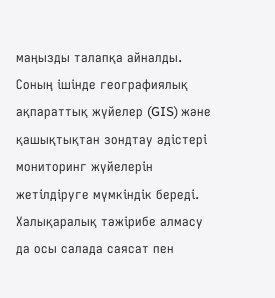маңызды талапқа айналды. Соның ішінде географиялық ақпараттық жүйелер (GIS) және қашықтықтан зондтау әдістері мониторинг жүйелерін жетілдіруге мүмкіндік береді. Халықаралық тәжірибе алмасу да осы салада саясат пен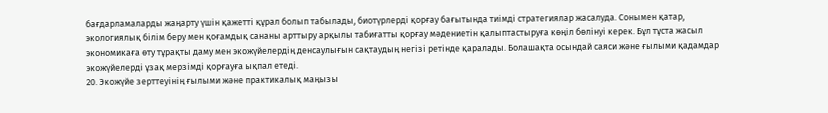бағдарламаларды жаңарту үшін қажетті құрал болып табылады, биотүрлерді қорғау бағытында тиімді стратегиялар жасалуда. Сонымен қатар, экологиялық білім беру мен қоғамдық сананы арттыру арқылы табиғатты қорғау мәдениетін қалыптастыруға көңіл бөлінуі керек. Бұл тұста жасыл экономикаға өту тұрақты даму мен экожүйелердің денсаулығын сақтаудың негізі ретінде қаралады. Болашақта осындай саяси және ғылыми қадамдар экожүйелерді ұзақ мерзімді қорғауға ықпал етеді.
20. Экожүйе зерттеуінің ғылыми және практикалық маңызы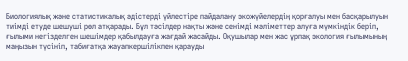Биологиялық және статистикалық әдістерді үйлестіре пайдалану экожүйелердің қорғалуы мен басқарылуын тиімді етуде шешуші рөл атқарады. Бұл тәсілдер нақты және сенімді мәліметтер алуға мүмкіндік беріп, ғылыми негізделген шешімдер қабылдауға жағдай жасайды. Оқушылар мен жас ұрпақ экология ғылымының маңызын түсініп, табиғатқа жауапкершілікпен қарауды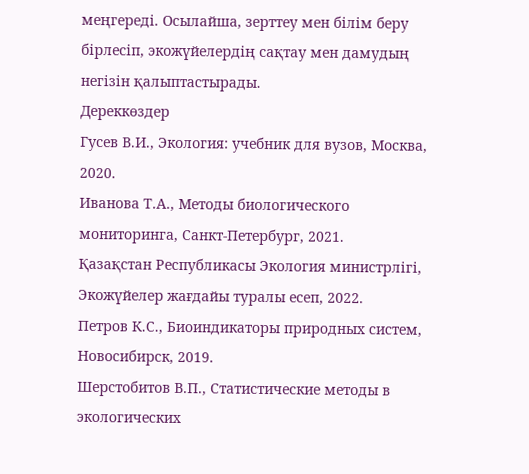меңгереді. Осылайша, зерттеу мен білім беру бірлесіп, экожүйелердің сақтау мен дамудың негізін қалыптастырады.
Дереккөздер
Гусев В.И., Экология: учебник для вузов, Москва, 2020.
Иванова Т.А., Методы биологического мониторинга, Санкт-Петербург, 2021.
Қазақстан Республикасы Экология министрлігі, Экожүйелер жағдайы туралы есеп, 2022.
Петров К.С., Биоиндикаторы природных систем, Новосибирск, 2019.
Шерстобитов В.П., Статистические методы в экологических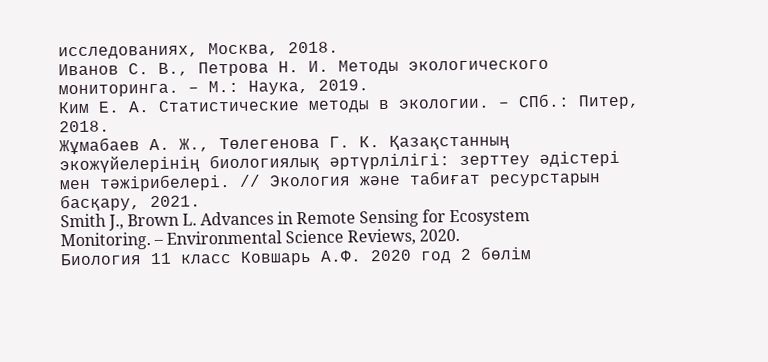исследованиях, Москва, 2018.
Иванов С. В., Петрова Н. И. Методы экологического мониторинга. – М.: Наука, 2019.
Ким Е. А. Статистические методы в экологии. – СПб.: Питер, 2018.
Жұмабаев А. Ж., Төлегенова Г. К. Қазақстанның экожүйелерінің биологиялық әртүрлілігі: зерттеу әдістері мен тәжірибелері. // Экология және табиғат ресурстарын басқару, 2021.
Smith J., Brown L. Advances in Remote Sensing for Ecosystem Monitoring. – Environmental Science Reviews, 2020.
Биология 11 класс Ковшарь А.Ф. 2020 год 2 бөлім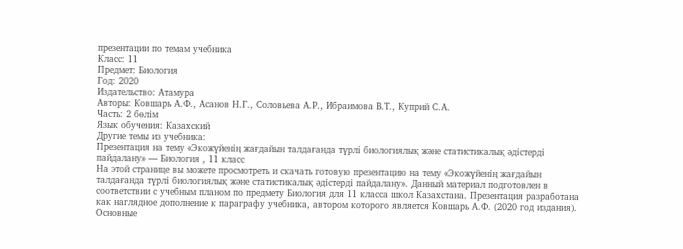презентации по темам учебника
Класс: 11
Предмет: Биология
Год: 2020
Издательство: Атамура
Авторы: Ковшарь А.Ф., Асанов Н.Г., Соловьева А.Р., Ибраимова В.Т., Куприй С.А.
Часть: 2 бөлім
Язык обучения: Казахский
Другие темы из учебника:
Презентация на тему «Экожүйенің жағдайын талдағанда түрлі биологиялық және статистикалық әдістерді пайдалану» — Биология , 11 класс
На этой странице вы можете просмотреть и скачать готовую презентацию на тему «Экожүйенің жағдайын талдағанда түрлі биологиялық және статистикалық әдістерді пайдалану». Данный материал подготовлен в соответствии с учебным планом по предмету Биология для 11 класса школ Казахстана. Презентация разработана как наглядное дополнение к параграфу учебника, автором которого является Ковшарь А.Ф. (2020 год издания).
Основные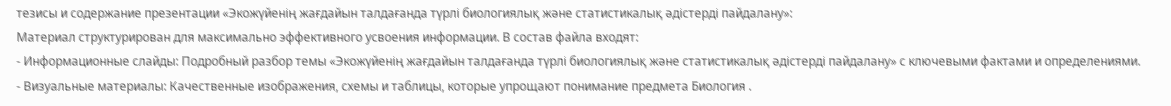тезисы и содержание презентации «Экожүйенің жағдайын талдағанда түрлі биологиялық және статистикалық әдістерді пайдалану»:
Материал структурирован для максимально эффективного усвоения информации. В состав файла входят:
- Информационные слайды: Подробный разбор темы «Экожүйенің жағдайын талдағанда түрлі биологиялық және статистикалық әдістерді пайдалану» с ключевыми фактами и определениями.
- Визуальные материалы: Качественные изображения, схемы и таблицы, которые упрощают понимание предмета Биология .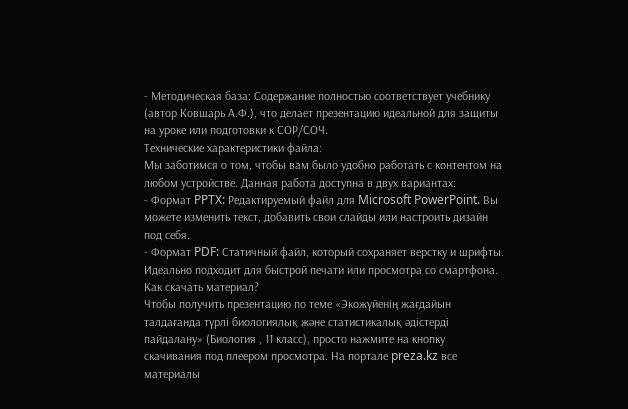- Методическая база: Содержание полностью соответствует учебнику (автор Ковшарь А.Ф.), что делает презентацию идеальной для защиты на уроке или подготовки к СОР/СОЧ.
Технические характеристики файла:
Мы заботимся о том, чтобы вам было удобно работать с контентом на любом устройстве. Данная работа доступна в двух вариантах:
- Формат PPTX: Редактируемый файл для Microsoft PowerPoint. Вы можете изменить текст, добавить свои слайды или настроить дизайн под себя.
- Формат PDF: Статичный файл, который сохраняет верстку и шрифты. Идеально подходит для быстрой печати или просмотра со смартфона.
Как скачать материал?
Чтобы получить презентацию по теме «Экожүйенің жағдайын талдағанда түрлі биологиялық және статистикалық әдістерді пайдалану» (Биология , 11 класс), просто нажмите на кнопку скачивания под плеером просмотра. На портале preza.kz все материалы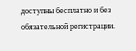доступны бесплатно и без обязательной регистрации.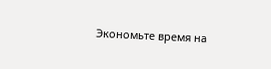Экономьте время на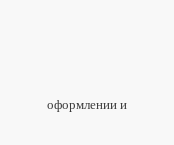оформлении и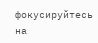фокусируйтесь на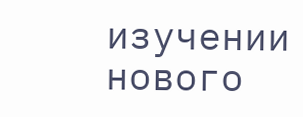изучении нового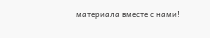материала вместе с нами!